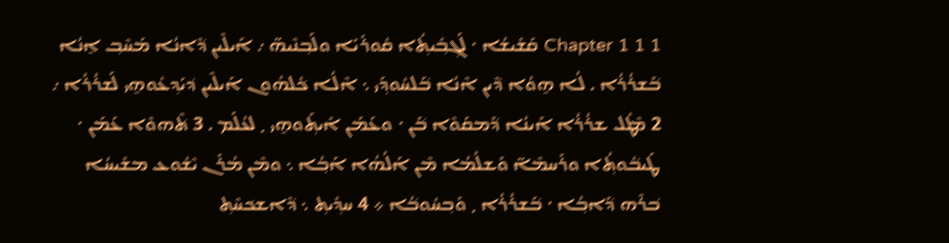1 Chapter 1 1 ܩܰܫܺܝܫܳܐ ܁ ܠܰܓ݂ܒ݂ܺܝܬ݂ܳܐ ܩܽܘܪܺܝܰܐ ܘܠܰܒ݂ܢܶܝܗ̈ ܇ ܐܰܝܠܶܝܢ ܕ݁ܶܐܢܳܐ ܡܰܚܶܒ݂ ܐ̱ܢܳܐ ܒ݁ܰܫܪܳܪܳܐ . ܠܳܐ ܗ̱ܘܳܐ ܕ݁ܶܝܢ ܐܶܢܳܐ ܒ݁ܰܠܚܽܘܕ݂ܰܝ ܆ ܐܶܠܳܐ ܟ݁ܽܠܗܽܘܢ ܐܰܝܠܶܝܢ ܕ݁ܝܰܕ݂ܥܽܘܗ̱ܝ ܠܰܫܪܳܪܳܐ ܇ 2 ܡܶܛܽܠ ܫܪܳܪܳܐ ܐܰܝܢܳܐ ܕ݁ܰܡܩܰܘܶܐ ܒ݁ܰܢ ܁ ܘܥܰܡܰܢ ܐܺܝܬ݂ܰܘܗ̱ܝ ܂ ܠܥܳܠܰܡ . 3 ܬ݁ܶܗܘܶܐ ܥܰܡܰܢ ܁ ܛܰܝܒ݁ܽܘܬ݂ܳܐ ܘܪܰܚܡܶܐ̈ ܘܰܫܠܳܡܳܐ ܡܶܢ ܐܰܠܳܗܳܐ ܐܰܒ݂ܳܐ ܆ ܘܡܶܢ ܡܳܪܰܢ ܝܶܫܽܘܥ ܡܫܺܝܚܳܐ ܒ݁ܪܶܗ ܕ݁ܰܐܒ݂ܳܐ ܁ ܒ݁ܰܫܪܳܪܳܐ ܂ ܘܰܒ݂ܚܽܘܒ݁ܳܐ ܀ 4 ܚܕ݂ܺܝܬ݂ ܆ ܕ݁ܶܐܫܟ݁ܚܶܬ݂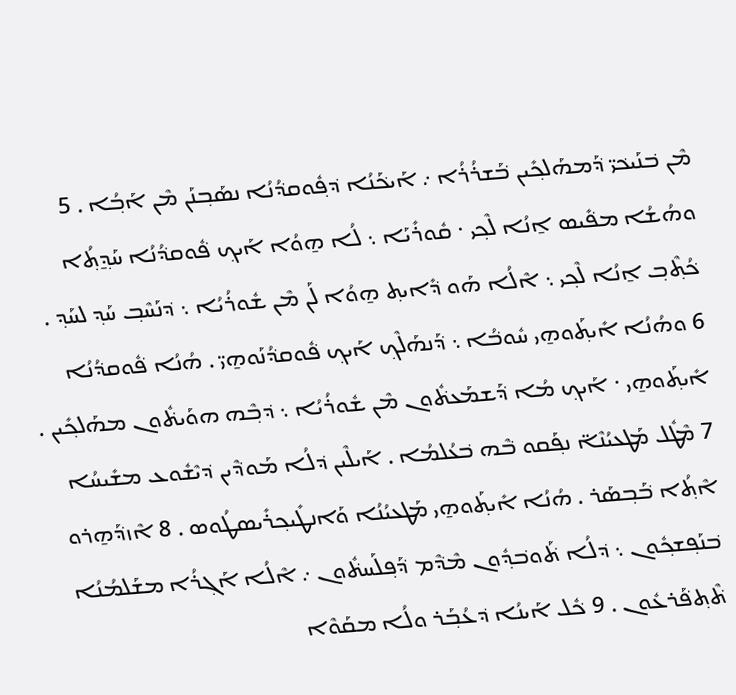ܡܶܢ ܒ݁ܢܰܝܟ݁ܝ̈ ܕ݁ܰܡܗܰܠܟ݂ܺܝܢ ܒ݁ܰܫܪܳܪܳܐ ܇ ܐܰܝܟ݁ܰܢܳܐ ܕ݁ܦ݂ܽܘܩܕ݁ܳܢܳܐ ܢܣܰܒ݂ܢܰܢ ܡܶܢ ܐܰܒ݂ܳܐ . 5 ܘܗܳܫܳܐ ܡܦ݁ܺܝܣ ܐ̱ܢܳܐ ܠܶܟ݂ܝ ܁ ܩܽܘܪܺܝܰܐ ܆ ܠܳܐ ܗ̱ܘܳܐ ܐܰܝܟ݂ ܦ݁ܽܘܩܕ݁ܳܢܳܐ ܚܰܕ݂̱ܬ݂ܳܐ ܟ݁ܳܬ݂ܶܒ݂ ܐ̱ܢܳܐ ܠܶܟ݂ܝ ܆ ܐܶܠܳܐ ܗܰܘ ܕ݁ܺܐܝܬ݂ ܗ̱ܘܳܐ ܠܰܢ ܡܶܢ ܫܽܘܪܳܝܳܐ ܆ ܕ݁ܢܰܚܶܒ݂ ܚܰܕ݂ ܠܚܰܕ݂ . 6 ܘܗܳܢܳܐ ܐܺܝܬ݂ܰܘܗ̱ܝ ܚܽܘܒ݁ܳܐ ܆ ܕ݁ܰܢܗܰܠܶܟ݂ ܐܰܝܟ݂ ܦ݁ܽܘܩܕ݁ܳܢܰܘܗ̱ܝ̈ . ܗܳܢܳܐ ܦ݁ܽܘܩܕ݁ܳܢܳܐ ܐܺܝܬ݂ܰܘܗ̱ܝ ܁ ܐܰܝܟ݂ ܡܳܐ ܕ݁ܰܫܡܰܥܬ݁ܽܘܢ ܡܶܢ ܫܽܘܪܳܝܳܐ ܆ ܕ݁ܒ݂ܶܗ ܗܘܰܝܬ݁ܽܘܢ ܡܗܰܠܟ݂ܺܝܢ . 7 ܡܶܛܽܠ ܡܰܛܥܝܳܢܶܐ̈ ܢܦ݂ܰܩܘ ܒ݁ܶܗ ܒ݁ܥܳܠܡܳܐ . ܐܰܝܠܶܝܢ ܕ݁ܠܳܐ ܡܰܘܕ݁ܶܝܢ ܕ݁ܝܶܫܽܘܥ ܡܫܺܝܚܳܐ ܐܶܬ݂ܳܐ ܒ݁ܰܒ݂ܣܰܪ . ܗܳܢܳܐ ܐܺܝܬ݂ܰܘܗ̱ܝ ܡܰܛܥܝܳܢܳܐ ܘܰܐܢܛܺܝܟ݂ܪܺܝܣܛܳܘܣ . 8 ܐܶܙܕ݁ܰܗ̱ܪܘ ܒ݁ܢܰܦ݂ܫܟ݂ܽܘܢ ܆ ܕ݁ܠܳܐ ܬ݁ܰܘܒ݁ܕ݂ܽܘܢ ܡܶܕ݁ܶܡ ܕ݁ܰܦ݂ܠܰܚܬ݁ܽܘܢ ܇ ܐܶܠܳܐ ܐܰܓ݂ܪܳܐ ܡܫܰܠܡܳܢܳܐ ܬ݁ܶܬ݂ܦ݁ܰܪܥܽܘܢ . 9 ܟ݁ܽܠ ܐܰܝܢܳܐ ܕ݁ܥܳܒ݂ܰܪ ܘܠܳܐ ܡܩܰܘܶܐ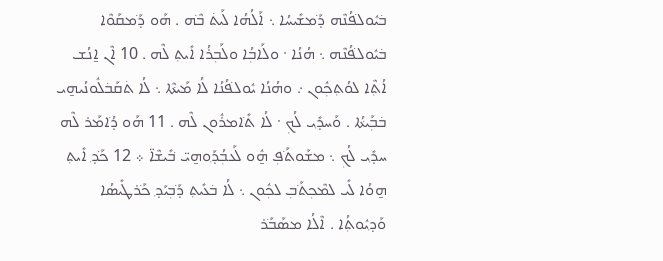ܒ݁ܝܽܘܠܦ݁ܳܢܶܗ ܕ݁ܰܡܫܺܝܚܳܐ ܆ ܐܰܠܳܗܳܐ ܠܰܝܬ݁ ܒ݁ܶܗ . ܗܰܘ ܕ݁ܰܡܩܰܘܶܐ ܒ݁ܝܽܘܠܦ݁ܳܢܶܗ ܆ ܗܳܢܳܐ ܁ ܘܠܰܐܒ݂ܳܐ ܘܠܰܒ݂ܪܳܐ ܐܺܝܬ݂ ܠܶܗ . 10 ܐܶܢ ܐ̱ܢܳܫ ܐܳܬ݂ܶܐ ܠܘܳܬ݂ܟ݂ܽܘܢ ܇ ܘܗܳܢܳܐ ܝܽܘܠܦ݁ܳܢܳܐ ܠܳܐ ܡܰܝܬ݁ܶܐ ܆ ܠܳܐ ܬ݁ܩܰܒ݁ܠܽܘܢܳܝܗ̱ܝ ܒ݁ܒ݂ܰܝܬ݁ܳܐ . ܘܰܚܕ݂ܺܝ ܠܳܟ݂ ܁ ܠܳܐ ܬ݁ܺܐܡܪܽܘܢ ܠܶܗ . 11 ܗܰܘ ܕ݁ܳܐܡܰܪ ܠܶܗ ܚܕ݂ܺܝ ܠܳܟ݂ ܆ ܡܫܰܘܬ݁ܰܦ݂ ܗ̱ܽܘ ܠܰܥܒ݂ܳܕ݂ܰܘܗ̱ܝ̈ ܒ݁ܺܝܫܶܐ̈ ܀ 12 ܟ݁ܰܕ݂ ܐܺܝܬ݂ ܗ̱ܘܳܐ ܠܺܝ ܠܡܶܟ݂ܬ݁ܰܒ݂ ܠܟ݂ܽܘܢ ܆ ܠܳܐ ܒ݁ܥܺܝܬ݂ ܕ݁ܰܒ݂ܝܰܕ݂ ܟ݁ܰܪܛܺܝܣܳܐ ܘܰܕ݂ܝܽܘܬ݂ܳܐ . ܐܶܠܳܐ ܡܣܰܒ݁ܰܪ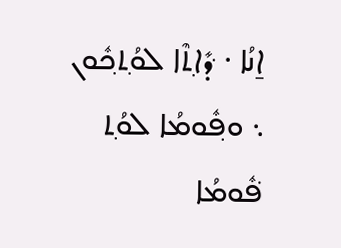ܐ̱ܢܳܐ ܁ ܕ݁ܺܐܬ݂ܶܐ ܠܘܳܬ݂ܟ݂ܽܘܢ ܆ ܘܦ݂ܽܘܡܳܐ ܠܘܳܬ݂ ܦ݁ܽܘܡܳܐ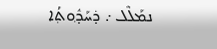ܢܡܰܠܶܠ ܇ ܕ݁ܚܰܕ݂ܽܘܬ݂ܳܐ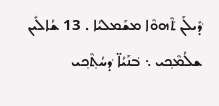ܕ݁ܺܝܠܰܢ ܬ݁ܶܗܘܶܐ ܡܫܰܡܠܝܳܐ . 13 ܫܳܐܠܺܝܢ ܫܠܳܡܶܟ݂ܝ ܆ ܒ݁ܢܰܝܳܐ̈ ܕ݁ܚܳܬ݂ܶܟ݂ܝ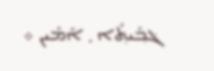ܓ݁ܒ݂ܺܝܬ݂ܳܐ ܂ ܐܰܡܺܝܢ ܀